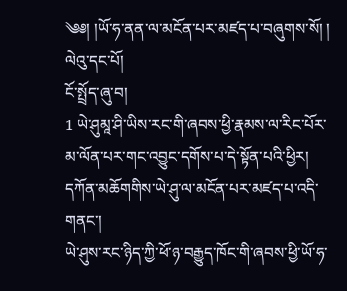༄༅། །ཡོ་ཧ་ནན་ལ་མངོན་པར་མཛད་པ་བཞུགས་སོ། །
ལེའུ་དང་པོ།
ངོ་སྤྲོད་ཞུ་བ།
1 ཡེ་ཤུམཱ་ཤི་ཡིས་རང་གི་ཞབས་ཕྱི་རྣམས་ལ་རིང་པོར་མ་ལོན་པར་གང་འབྱུང་དགོས་པ་དེ་སྟོན་པའི་ཕྱིར།
དཀོན་མཆོགགིས་ཡེ་ཤུ་ལ་མངོན་པར་མཛད་པ་འདི་གནང་།
ཡེ་ཤུས་རང་ཉིད་ཀྱི་ཕོ་ཉ་བརྒྱུད་ཁོང་གི་ཞབས་ཕྱི་ཡོ་ཧ་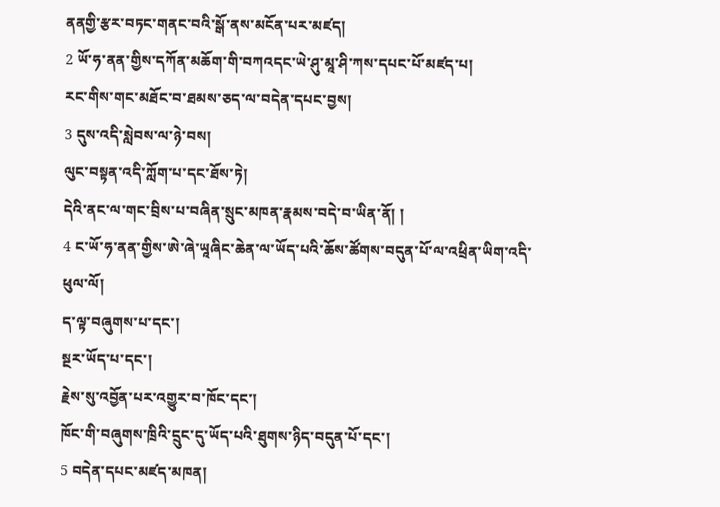ནནགྱི་རྩར་བཏང་གནང་བའི་སྒོ་ནས་མངོན་པར་མཛད།
2 ཡོ་ཧ་ནན་གྱིས་དཀོན་མཆོག་གི་བཀའདང་ཡེ་ཤུ་མཱ་ཤི་ཀས་དཔང་པོ་མཛད་པ།
རང་གིས་གང་མཐོང་བ་ཐམས་ཅད་ལ་བདེན་དཔང་བྱས།
3 དུས་འདི་སླེབས་ལ་ཉེ་བས།
ལུང་བསྟན་འདི་ཀློག་པ་དང་ཐོས་ཏེ།
དེའི་ནང་ལ་གང་བྲིས་པ་བཞིན་སྲུང་མཁན་རྣམས་བདེ་བ་ཡིན་ནོ། །
4 ང་ཡོ་ཧ་ནན་གྱིས་ཨེ་ཞེ་ཡཱཞིང་ཆེན་ལ་ཡོད་པའི་ཆོས་ཚོགས་བདུན་པོ་ལ་འཕྲིན་ཡིག་འདི་ཕུལ་ལོ།
ད་ལྟ་བཞུགས་པ་དང་།
སྔར་ཡོད་པ་དང་།
རྗེས་སུ་འབྱོན་པར་འགྱུར་བ་ཁོང་དང་།
ཁོང་གི་བཞུགས་ཁྲིའི་དྲུང་དུ་ཡོད་པའི་ཐུགས་ཉིད་བདུན་པོ་དང་།
5 བདེན་དཔང་མཛད་མཁན།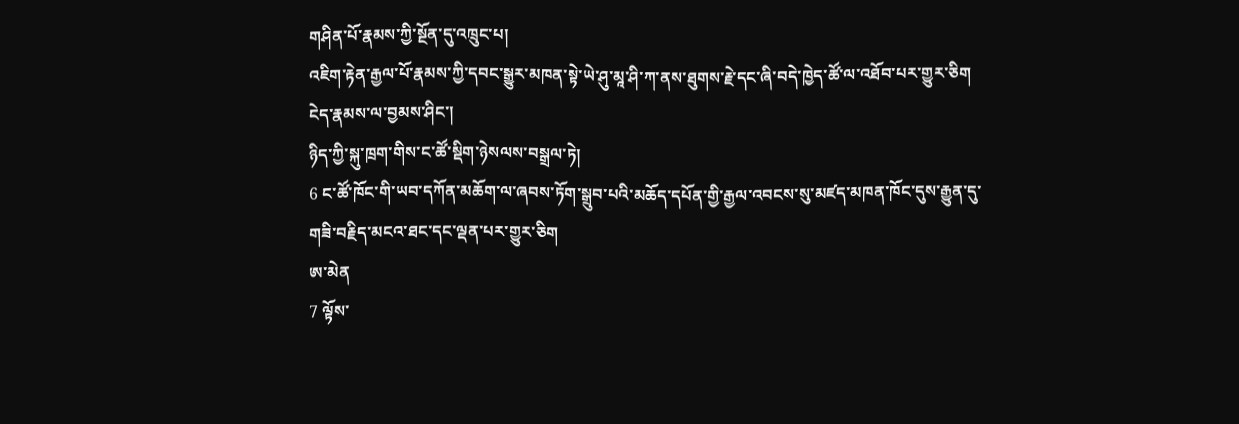གཤིན་པོ་རྣམས་ཀྱི་སྔོན་དུ་འཁྲུང་པ།
འཇིག་རྟེན་རྒྱལ་པོ་རྣམས་ཀྱི་དབང་སྒྱུར་མཁན་སྟེ་ཡེ་ཤུ་མཱ་ཤི་ཀ་ནས་ཐུགས་རྗེ་དང་ཞི་བདེ་ཁྱེད་ཚོ་ལ་འཐོབ་པར་གྱུར་ཅིག
ངེད་རྣམས་ལ་བྱམས་ཤིང་།
ཉིད་ཀྱི་སྐུ་ཁྲག་གིས་ང་ཚོ་སྡིག་ཉེསལས་བསྒྲལ་ཏེ།
6 ང་ཚོ་ཁོང་གི་ཡབ་དཀོན་མཆོག་ལ་ཞབས་ཏོག་སྒྲུབ་པའི་མཆོད་དཔོན་གྱི་རྒྱལ་འབངས་སུ་མཛད་མཁན་ཁོང་དུས་རྒྱུན་དུ་གཟི་བརྗིད་མངའ་ཐང་དང་ལྡན་པར་གྱུར་ཅིག
ཨ་མེན
7 ལྟོས་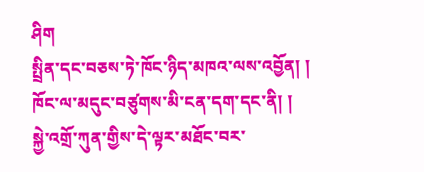ཤིག
སྤྲིན་དང་བཅས་ཏེ་ཁོང་ཉིད་མཁའ་ལས་འབྱོན། །
ཁོང་ལ་མདུང་བཙུགས་མི་ངན་དག་དང་ནི། །
སྐྱེ་འགྲོ་ཀུན་གྱིས་དེ་ལྟར་མཐོང་བར་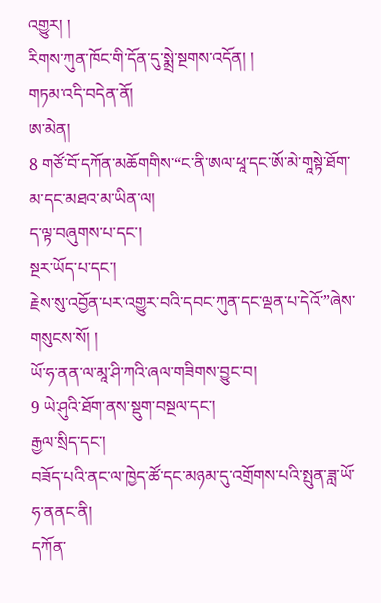འགྱུར། །
རིགས་ཀུན་ཁོང་གི་དོན་དུ་སྨྲེ་སྔགས་འདོན། །
གཏམ་འདི་བདེན་ནོ།
ཨ་མེན།
8 གཙོ་བོ་དཀོན་མཆོགགིས་“ང་ནི་ཨལ་ཕཱ་དང་ཨོ་མེ་གཱསྟེ་ཐོག་མ་དང་མཐའ་མ་ཡིན་ལ།
ད་ལྟ་བཞུགས་པ་དང་།
སྔར་ཡོད་པ་དང་།
རྗེས་སུ་འབྱོན་པར་འགྱུར་བའི་དབང་ཀུན་དང་ལྡན་པ་དེའོ་”ཞེས་གསུངས་སོ། །
ཡོ་ཧ་ནན་ལ་མཱ་ཤི་ཀའི་ཞལ་གཟིགས་བྱུང་བ།
9 ཡེ་ཤུའི་ཐོག་ནས་སྡུག་བསྔལ་དང་།
རྒྱལ་སྲིད་དང་།
བཟོད་པའི་ནང་ལ་ཁྱེད་ཚོ་དང་མཉམ་དུ་འགྲོགས་པའི་སྤུན་ཟླ་ཡོ་ཧ་ནནང་ནི།
དཀོན་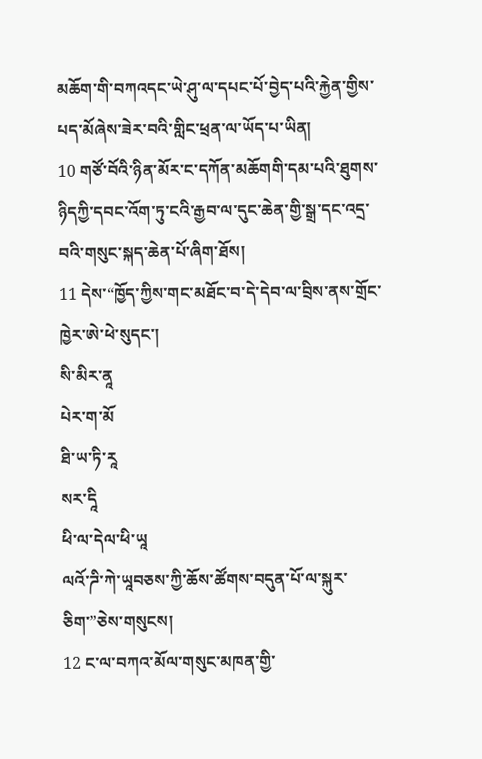མཆོག་གི་བཀའདང་ཡེ་ཤུ་ལ་དཔང་པོ་བྱེད་པའི་རྐྱེན་གྱིས་པད་མོཞེས་ཟེར་བའི་གླིང་ཕྲན་ལ་ཡོད་པ་ཡིན།
10 གཙོ་བོའི་ཉིན་མོར་ང་དཀོན་མཆོགགི་དམ་པའི་ཐུགས་ཉིདཀྱི་དབང་འོག་ཏུ་ངའི་རྒྱབ་ལ་དུང་ཆེན་གྱི་སྒྲ་དང་འདྲ་བའི་གསུང་སྐད་ཆེན་པོ་ཞིག་ཐོས།
11 དེས་“ཁྱོད་ཀྱིས་གང་མཐོང་བ་དེ་དེབ་ལ་བྲིས་ནས་གྲོང་ཁྱེར་ཨེ་ཕེ་སུདང་།
སི་མིར་ནཱ
པེར་ག་མོ
ཐི་ཡ་ཏི་རཱ
སར་དཱི
ཕི་ལ་དེལ་ཕི་ཡཱ
ལའོ་ཌི་ཀེ་ཡཱབཅས་ཀྱི་ཆོས་ཚོགས་བདུན་པོ་ལ་སྐུར་ཅིག་”ཅེས་གསུངས།
12 ང་ལ་བཀའ་མོལ་གསུང་མཁན་གྱི་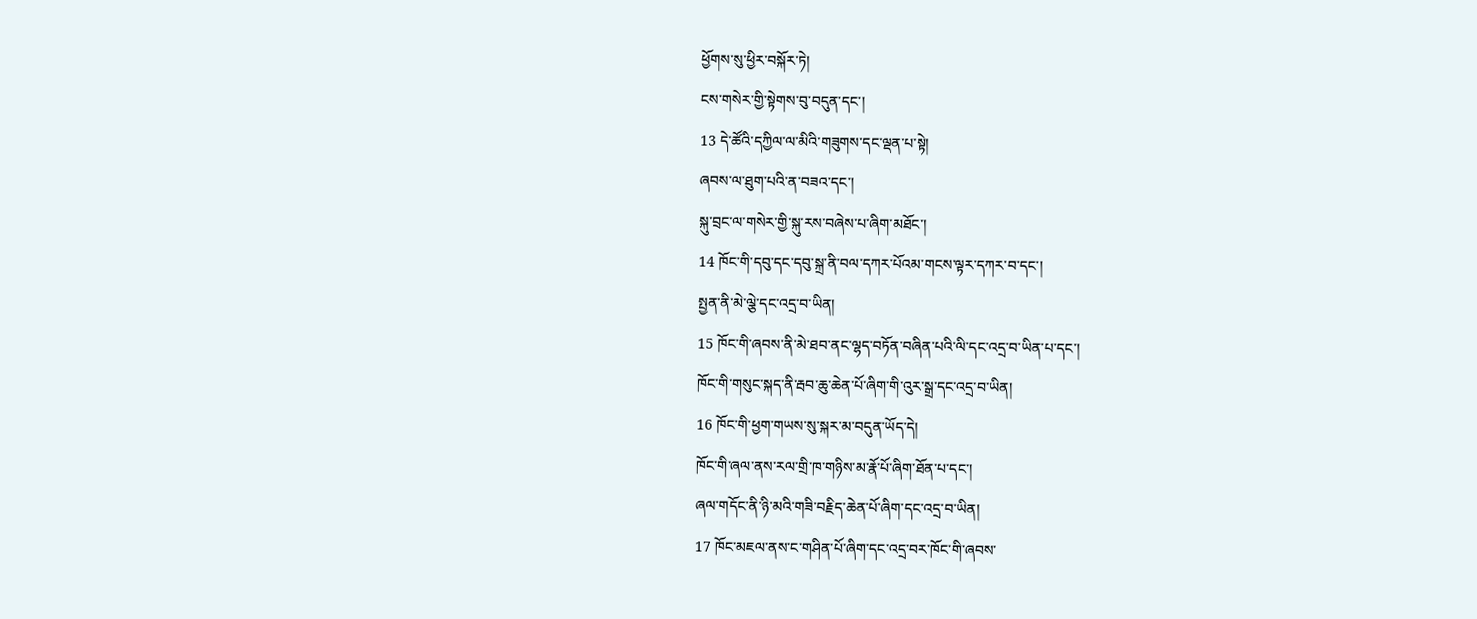ཕྱོགས་སུ་ཕྱིར་བསྐོར་ཏེ།
ངས་གསེར་གྱི་སྟེགས་བུ་བདུན་དང་།
13 དེ་ཚོའི་དཀྱིལ་ལ་མིའི་གཟུགས་དང་ལྡན་པ་སྟེ།
ཞབས་ལ་ཐུག་པའི་ན་བཟའ་དང་།
སྐུ་བྲང་ལ་གསེར་གྱི་སྐུ་རས་བཞེས་པ་ཞིག་མཐོང་།
14 ཁོང་གི་དབུ་དང་དབུ་སྐྲ་ནི་བལ་དཀར་པོའམ་གངས་ལྟར་དཀར་བ་དང་།
སྤྱན་ནི་མེ་ལྕེ་དང་འདྲ་བ་ཡིན།
15 ཁོང་གི་ཞབས་ནི་མེ་ཐབ་ནང་ལྷད་བཏོན་བཞིན་པའི་ལི་དང་འདྲ་བ་ཡིན་པ་དང་།
ཁོང་གི་གསུང་སྐད་ནི་རྦབ་ཆུ་ཆེན་པོ་ཞིག་གི་འུར་སྒྲ་དང་འདྲ་བ་ཡིན།
16 ཁོང་གི་ཕྱག་གཡས་སུ་སྐར་མ་བདུན་ཡོད་དེ།
ཁོང་གི་ཞལ་ནས་རལ་གྲི་ཁ་གཉིས་མ་རྣོ་པོ་ཞིག་ཐོན་པ་དང་།
ཞལ་གདོང་ནི་ཉི་མའི་གཟི་བརྗིད་ཆེན་པོ་ཞིག་དང་འདྲ་བ་ཡིན།
17 ཁོང་མཇལ་ནས་ང་གཤིན་པོ་ཞིག་དང་འདྲ་བར་ཁོང་གི་ཞབས་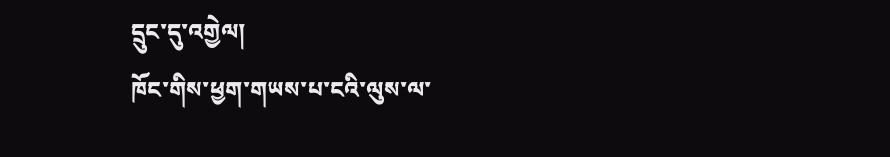དྲུང་དུ་འགྱེལ།
ཁོང་གིས་ཕྱག་གཡས་པ་ངའི་ལུས་ལ་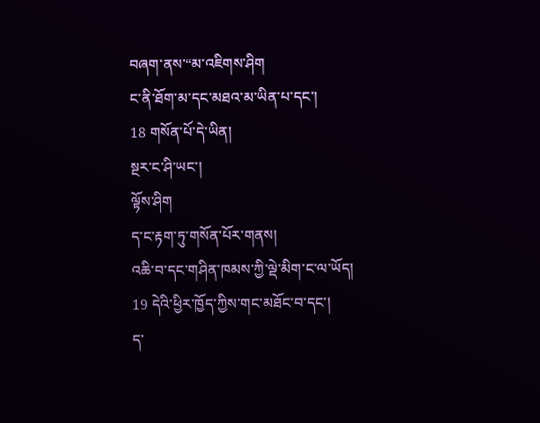བཞག་ནས་“མ་འཇིགས་ཤིག
ང་ནི་ཐོག་མ་དང་མཐའ་མ་ཡིན་པ་དང་།
18 གསོན་པོ་དེ་ཡིན།
སྔར་ང་ཤི་ཡང་།
ལྟོས་ཤིག
ད་ང་རྟག་ཏུ་གསོན་པོར་གནས།
འཆི་བ་དང་གཤིན་ཁམས་ཀྱི་ལྡེ་མིག་ང་ལ་ཡོད།
19 དེའི་ཕྱིར་ཁྱོད་ཀྱིས་གང་མཐོང་བ་དང་།
ད་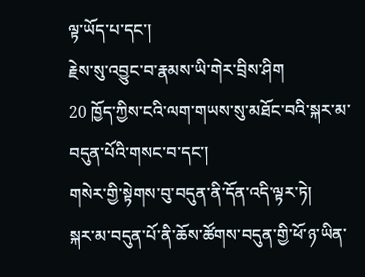ལྟ་ཡོད་པ་དང་།
རྗེས་སུ་འབྱུང་བ་རྣམས་ཡི་གེར་བྲིས་ཤིག
20 ཁྱོད་ཀྱིས་ངའི་ལག་གཡས་སུ་མཐོང་བའི་སྐར་མ་བདུན་པོའི་གསང་བ་དང་།
གསེར་གྱི་སྟེགས་བུ་བདུན་ནི་དོན་འདི་ལྟར་ཏེ།
སྐར་མ་བདུན་པོ་ནི་ཆོས་ཚོགས་བདུན་གྱི་ཕོ་ཉ་ཡིན་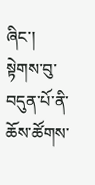ཞིང་།
སྟེགས་བུ་བདུན་པོ་ནི་ཆོས་ཚོགས་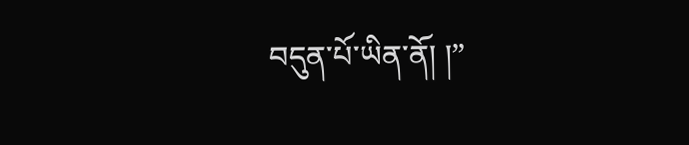བདུན་པོ་ཡིན་ནོ། །”